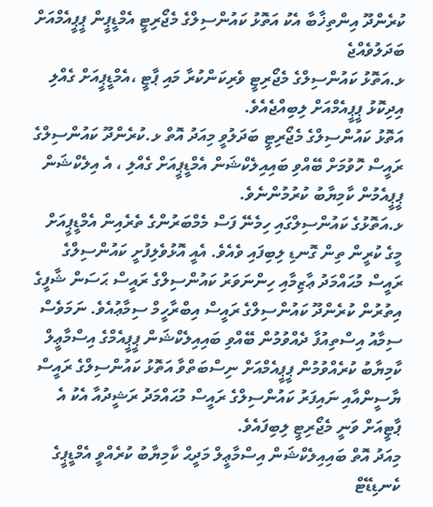ކުރެންދޫ އިންތިޚާބާ އެކު އަތޮޅު ކައުންސިލްގެ މެޖޯރިޓީ އެމްޑީޕީން ޕީޕީއެމްއަށް ބަދަލުވެއްޖެ
ޅ.އަތޮޅު ކައުންސިލްގެ މެޖޯރިޓީ ވެރިކަންކުރާ މައި ޕާޓީ ،އެމްޑީޕީއަށް ގެއްލި އިދިކޮޅު ޕީޕީއެމްއަށް ލިބިއްޖެއެވެ.
އަތޮޅު ކައުންސިލްގެ މެޖޯރިޓީ ބަދަލުވީ މިއަދު އޮތް ޅ.ކުރެންދޫ ކައުންސިލްގެ ރައީސް ހޮވުމަށް ބޭއްވި ބައިއިލެކްޝަން އެމްޑީޕީއަށް ގެއްލި ، އެ އިލެކްޝަން ޕީޕީއެމުން ކާމިޔާބު ކުރުމުންނެވެ.
ޅ.އަތޮޅުގެ ކައުންސިލްގައި ހިމެނޭ ފަސް މެމްބަރުންގެ ތެރެއިން އެމްޑީޕީއަށް މީގެ ކުރީން ތިން ގޮނޑި ލިބިފައި ވެއެވެ. އެއީ އޮޅުވެލިފުށީ ކައުންސިލްގެ ރައީސް މުޙައްމަދު ޢާޒިމާއި ހިންނަވަރު ކައުންސިލްގެ ރައީސް ޙަސަން ޝާފީގެ އިތުރުން ކުރެންދޫ ކައުންސިލްގެ ރައީސް އިބްރާހީމް ސިމާޢުއެވެ. ނަމަވެސް ސިމާއު އިސްތިއުފާ ދެއްވުމުން ބޭއްވި ބައިއިލެކްޝަން ޕީޕީއެމްގެ އިސްމާޢީލް ކާމިޔާބު ކުރެއްވުމުން ޕީޕީއެމްއަށް ނިސްބަތްވާ އަތޮޅު ކައުންސިލްގެ ރައީސް ޔާސީންއާއި ނައިފަރު ކައުންސިލްގެ ރައީސް މުޙައްމަދު ރަޝީދުއާ އެކު އެ ޕާޓީއަށް ވަނީ މެޖޯރިޓީ ލިބިފައެވެ.
މިއަދު އޮތް ބައިއިލެކްޝަން އިސްމާޢީލް މަދީޙް ކާމިޔާބު ކުރެއްވީ އެމްޑީޕީގެ ކެނޑިޑޭޓް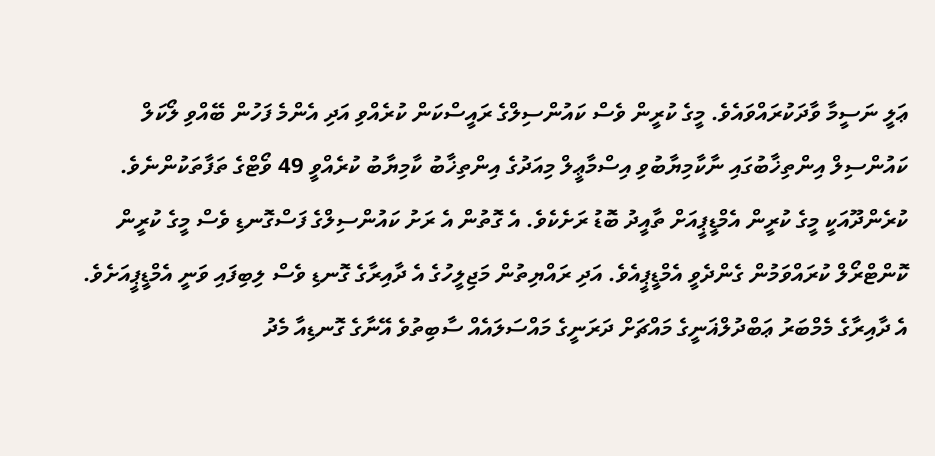ޢަލީ ނަސީމާ ވާދަކުރައްވައެވެ. މީގެ ކުރީން ވެސް ކައުންސިލްގެ ރައީސްކަން ކުރެއްވި އަދި އެންމެ ފަހުން ބޭއްވި ލޯކަލް ކައުންސިލް އިންތިޚާބުގައި ނާކާމިޔާބުވި އިސްމާޢީލް މިއަދުގެ އިންތިޚާބު ކާމިޔާބު ކުރެއްވީ 49 ވޯޓްގެ ތަފާތަކުންނެވެ.
ކުރެންދޫއަކީ މީގެ ކުރީން އެމްޑީޕީއަށް ތާއީދު ބޮޑު ރަށެކެވެ. އެ ގޮތުން އެ ރަށު ކައުންސިލްގެ ފަސްގޮނޑި ވެސް މީގެ ކުރީން ކޮންޓްރޯލް ކުރައްވަމުން ގެންދެވީ އެމްޑީޕީއެވެ. އަދި ރައްޔިތުން މަޖިލީހުގެ އެ ދާއިރާގެ ގޮނޑި ވެސް ލިބިފައި ވަނީ އެމްޑީޕީއަށެވެ. އެ ދާއިރާގެ މެމްބަރު ޢަބްދުލްޣަނީގެ މައްޗަށް ދަރަނީގެ މައްސަލައެއް ސާބިތުވެ އޭނާގެ ގޮނޑިއާ މެދު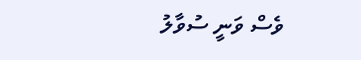ވެސް ވަނީ ސުވާލު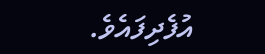އުފެދިފައެވެ.